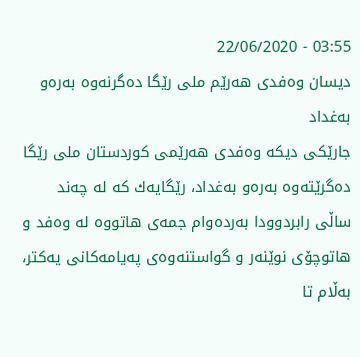03:55 - 22/06/2020
دیسان وەفدی هەرێم ملی رێگا دەگرنەوە بەرەو بەغداد
جارێكی دیكە وەفدی هەرێمی كوردستان ملی رێگا دەگرێتەوە بەرەو بەغداد، رێگایەك كە لە چەند ساڵی رابردوودا بەردەوام جمەی هاتووە لە وەفد و هاتوچۆی نوێنەر و گواستنەوەی پەیامەكانی یەكتر، بەڵام تا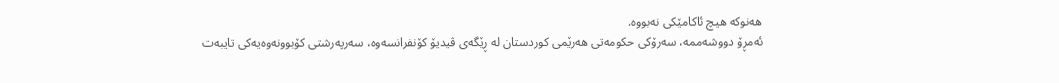هەنوكە هیچ ئاكامێكی نەبووە.
ئەمڕۆ دووشەممە، سەرۆكی حكومەتی هەرێمی كوردستان لە ڕێگەی ڤیدیۆ كۆنفرانسەوە، سەرپەرشتی كۆبوونەوەیەكی تایبەت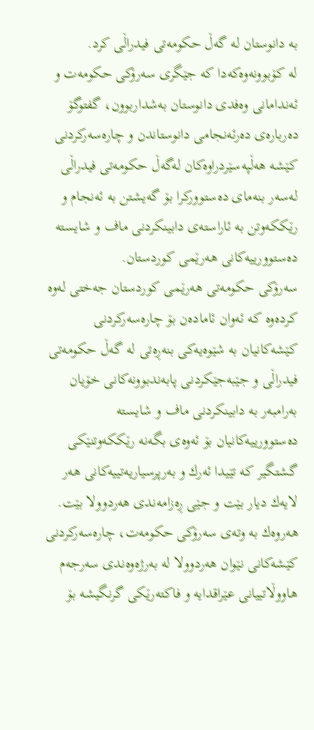بە دانوستان لە گەڵ حكومەتی فیدراڵی كرد.
لە كۆبوونەوەكەدا كە جێگری سەرۆكی حكومەت و ئەندامانی وەفدی دانوستان بەشداربوون، گفتوگۆ دەربارەی دەرئەنجامی دانوستاندن و چارەسەركردنی كێشە هەڵپەسێردراوەكان لەگەڵ حكومەتی فیدراڵی لەسەر بنەمای دەستووركرا بۆ گەیشتن بە ئەنجام و رێككەوتن بە ئاراستەی دابینكردنی ماف و شایستە دەستوورییەكانی هەرێمی كوردستان.
سەرۆكی حكومەتی هەرێمی كوردستان جەختی لەوە كردەوە كە ئەوان ئامادەن بۆ چارەسەركردنی كێشەكانیان بە شێوەیەكی بنەڕەتی لە گەڵ حكومەتی فیدراڵی و جێبەجێكردنی پابەندبوونەكانی خۆیان بەرامبەر بە دابینكردنی ماف و شایستە دەستوورییەكانیان بۆ ئەوەی بگەنە رێككەوتنێكی گشتگیر كە تێیدا ئەرك و بەرپرسیاریەتییەكانی هەر لایەك دیار بێت و جێی ڕەزامەندی هەردوولا بێت.
هەروەك بە وتەی سەرۆكی حكومەت، چارەسەركردنی كێشەكانی نێوان هەردوولا لە بەرژەوەندی سەرجەم هاووڵاتییانی عێراقدایە و فاكتەرێكی گرنگیشە بۆ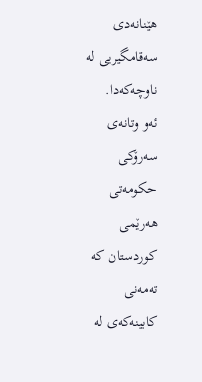هێنانەدی سەقامگیریی لە ناوچەكەدا.
ئەو وتانەی سەرۆكی حكومەتی هەرێمی كوردستان كە تەمەنی كابینەكەی لە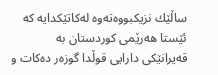ساڵێك نزیكبووەتەوە لەكاتێكدایە كە ئێستا هەرێمی كوردستان بە قەیرانێكی دارایی قوڵدا گوزەر دەكات و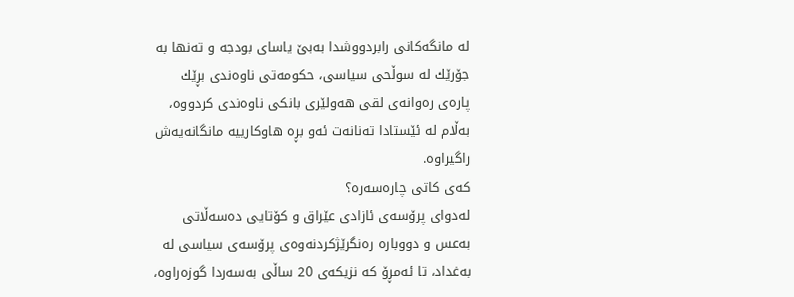لە مانگەكانی رابردووشدا بەبێ یاسای بودجە و تەنها بە جۆرێك لە سوڵحی سیاسی، حكومەتی ناوەندی بڕێك پارەی رەوانەی لقی هەولێری بانكی ناوەندی كردووە، بەڵام لە ئێستادا تەنانەت ئەو بڕە هاوكارییە مانگانەیەش راگیراوە.
كەی كاتی چارەسەرە؟
لەدوای پرۆسەی ئازادی عێراق و كۆتایی دەسەڵاتی بەعس و دووبارە رەنگرێژكردنەوەی پرۆسەی سیاسی لە بەغداد، تا ئەمڕۆ كە نزیكەی 20 ساڵی بەسەردا گوزەراوە،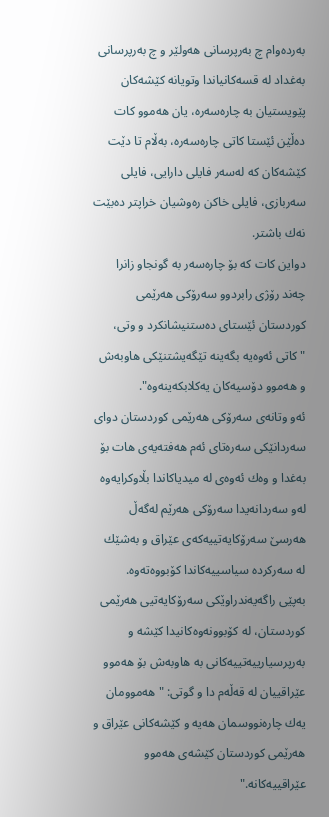بەردەوام چ بەرپرسانی هەولێر و چ بەرپرسانی بەغداد لە قسەكانیاندا وتویانە كێشەكان پێویستیان بە چارەسەرە، یان هەموو كات دەڵێن ئێستا كاتی چارەسەرە، بەڵام تا دێت كێشەكان كە لەسەر فایلی دارایی، فایلی سەربازی، فایلی خاكن رەوشیان خراپتر دەبێت نەك باشتر.
دواین كات كە بۆ چارەسەر بە گونجاو زانرا چەند رۆژی رابردوو سەرۆكی هەرێمی كوردستان ئێستای دەستنیشانكرد و وتی، "كاتی ئەوەیە بگەینە تێگەیشتنێكی هاوبەش و هەموو دۆسیەكان یەكلابكەینەوە".
ئەو وتانەی سەرۆكی هەرێمی كوردستان دوای سەردانێكی سەرەتای ئەم هەفتەیەی هات بۆ بەغدا و وەك ئەوەی لە میدیاكاندا بڵاوكرایەوە لەو سەردانەیدا سەرۆكی هەرێم لەگەڵ هەرسێ سەرۆكایەتییەكەی عێراق و بەشێك لە سەركردە سیاسییەكاندا كۆبووەتەوە.
بەپێی راگەیەندراوێكی سەرۆكایەتیی هەرێمی كوردستان، لە كۆبوونەوەكانیدا كێشە و بەرپرسیارییەتییەكانی بە هاوبەش بۆ هەموو عێراقییان لە قەڵەم دا و گوتی: "هەموومان یەك چارەنووسمان هەیە و كێشەكانی عێراق و هەرێمی كوردستان كێشەی هەموو عێراقییەكانە."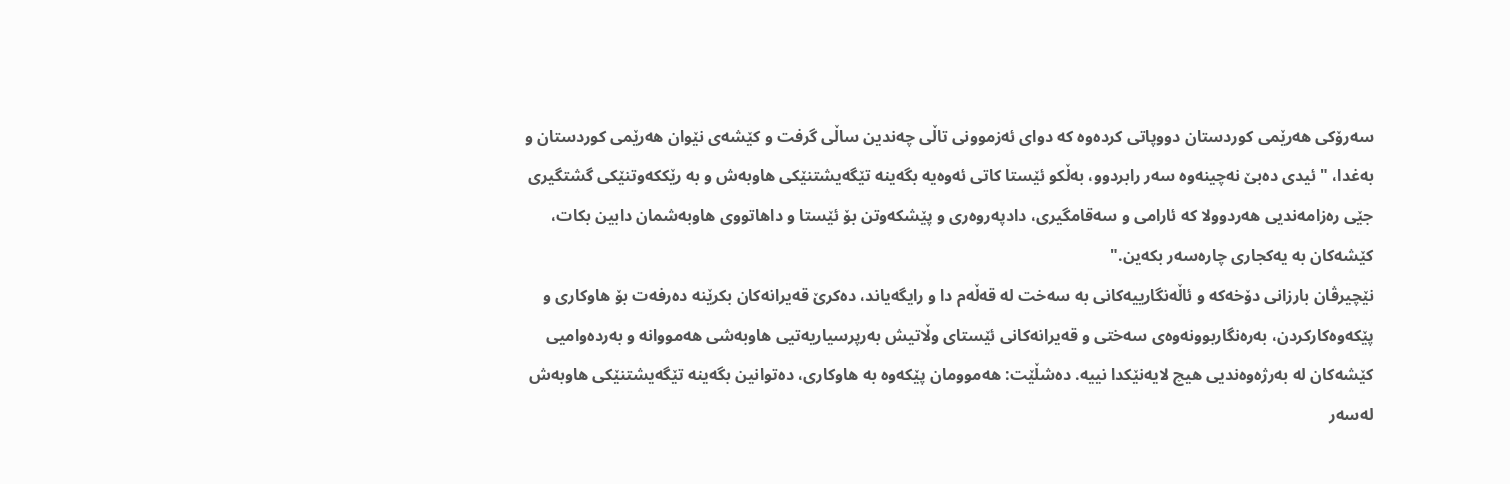سەرۆكی هەرێمی كوردستان دووپاتی كردەوە كە دوای ئەزموونی تاڵی چەندین ساڵی گرفت و كێشەی نێوان هەرێمی كوردستان و بەغدا، "ئیدی دەبێ نەچینەوە سەر رابردوو، بەڵكو ئێستا كاتی ئەوەیە بگەینە تێگەیشتنێكی هاوبەش و بە رێككەوتنێكی گشتگیری جێی رەزامەندیی هەردوولا كە ئارامی و سەقامگیری، دادپەروەری و پێشكەوتن بۆ ئێستا و داهاتووی هاوبەشمان دابین بكات، كێشەكان بە یەكجاری چارەسەر بكەین."
نێچیرڤان بارزانی دۆخەكە و ئاڵەنگارییەكانی بە سەخت لە قەڵەم دا و رایگەیاند، دەكرێ قەیرانەكان بكرێنە دەرفەت بۆ هاوكاری و پێكەوەكاركردن، بەرەنگاربوونەوەی سەختی و قەیرانەكانی ئێستای وڵاتیش بەرپرسیاریەتیی هاوبەشی هەمووانە و بەردەوامیی كێشەكان لە بەرژەوەندیی هیچ لایەنێكدا نییە. دەشڵێت: هەموومان پێكەوە بە هاوكاری، دەتوانین بگەینە تێگەیشتنێكی هاوبەش لەسەر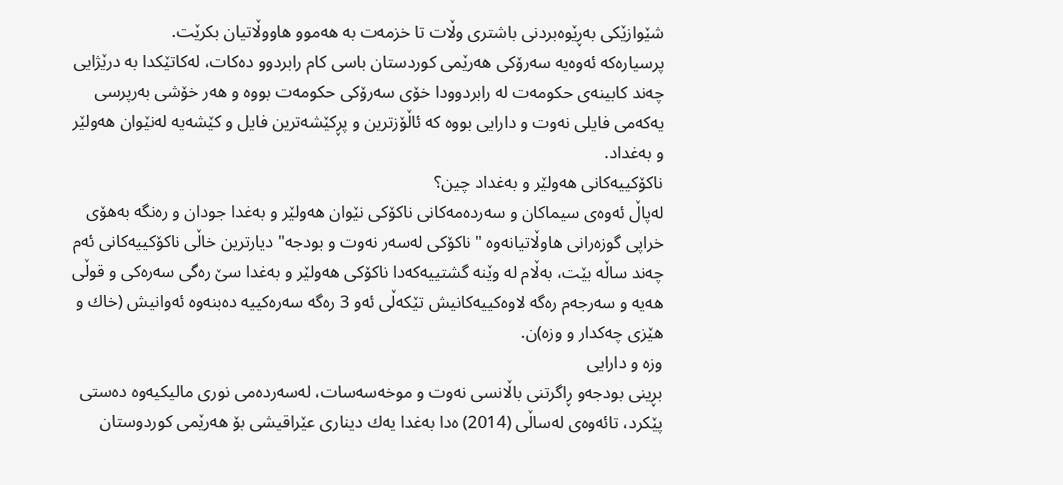شێوازێكی بەڕێوەبردنی باشتری وڵات تا خزمەت بە هەموو هاووڵاتیان بكرێت.
پرسیارەكە ئەوەیە سەرۆكی هەرێمی كوردستان باسی كام رابردوو دەكات، لەكاتێكدا بە درێژایی چەند كابینەی حكومەت لە رابردوودا خۆی سەرۆكی حكومەت بووە و هەر خۆشی بەرپرسی یەكەمی فایلی نەوت و دارایی بووە كە ئاڵۆزترین و پڕكێشەترین فایل و كێشەیە لەنێوان هەولێر و بەغداد.
ناكۆكییەكانی هەولێر و بەغداد چین؟
لەپاڵ ئەوەی سیماكان و سەردەمەكانی ناكۆكی نێوان هەولێر و بەغدا جودان و رەنگە بەهۆی خراپی گوزەرانی هاوڵاتیانەوە "ناكۆكی لەسەر نەوت و بودجە" دیارترین خاڵی ناكۆكییەكانی ئەم چەند ساڵە بێت، بەڵام لە وێنە گشتییەكەدا ناكۆكی هەولێر و بەغدا سێ رەگی سەرەكی و قوڵی هەیە و سەرجەم رەگە لاوەكییەكانیش تێكەڵی ئەو 3 رەگە سەرەكییە دەبنەوە ئەوانیش (خاك و هێزی چەكدار و وزە)ن.
وزە و دارایی
بڕینی بودجەو ڕاگرتنی باڵانسی نەوت و موخەسەسات، لەسەردەمی نوری مالیكیەوە دەستی پێكرد، تائەوەی لەساڵی (2014) ەدا بەغدا یەك دیناری عێراقیشی بۆ هەرێمی كوردوستان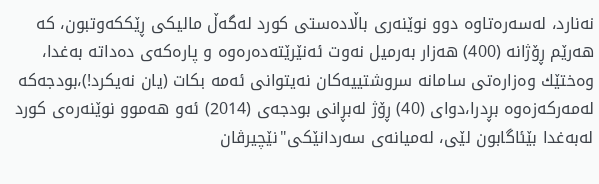نەنارد، لەسەرەتاوە دوو نوێنەری باڵادەستی كورد لەگەڵ مالیكی ڕێككەوتبون، كە هەرێم ڕۆژانە (400) هەزار بەرمیل نەوت ئەنێرێتەدەرەوە و پارەكەی دەداتە بەغدا، وەختێك وەزارەتی سامانە سروشتییەكان نەیتوانی ئەمە بكات (یان نەیكرد!)،بودجەكە لەمەركەزەوە بڕدرا،دوای (40) ڕۆژ لەبڕانی بودجەی (2014) ئەو هەموو نوێنەرەی كورد لەبەغدا بێئاگابون لێی، لەمیانەی سەردانێكی"نێچیرڤان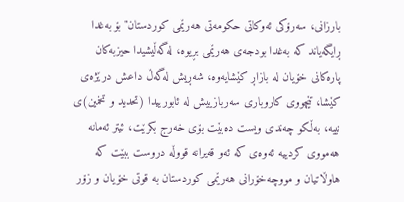بارزانی، سەرۆكی ئەوكاتی حكومەتی هەرێمی كوردستان"بۆ بەغدا ڕایگەیاند كە بەغدا بودجەی هەرێمی بڕیوە، لەگەڵیشیدا حیزبەكان پارەكانی خۆیان لە بازاڕ كێشایەوە، شەڕیش لەگەڵ داعش درێژەی كێشا، تێچووی كاروباری سەربازییش لە ئابورییدا (تحدید و تخمین)ی نییە، بەڵكو چەندی ویست دەبێت بۆی خەرج بكرێت، ئیتر ئەمانە هەمووی كردییە ئەوەی كە ئەو قەیرانە قووڵە دروست ببێت كە هاوڵاتیان و مووچەخۆرانی هەرێمی كوردستان بە قوتی خۆیان و زۆر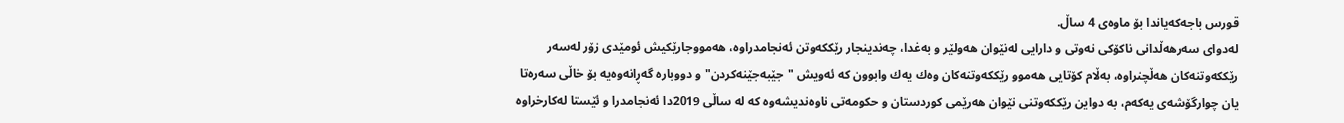قورس باجەكەیاندا بۆ ماوەی 4 ساڵ.
لەدوای سەرهەڵدانی ناكۆكی نەوتی و دارایی لەنێوان هەولێر و بەغدا، چەندینجار رێككەوتن ئەنجامدراوە، هەمووجارێكیش ئومێدی زۆر لەسەر رێككەوتنەكان هەڵچنراوە، بەڵام كۆتایی هەموو رێككەوتنەكان وەك یەك وابوون كە ئەویش "جێبەجێنەكردن" و دووبارە گەڕانەوەیە بۆ خاڵی سەرەتا یان چوارگۆشەی یەكەم، بە دواین رێككەوتنی نێوان هەرێمی كوردستان و حكومەتی ناوەندیشەوە كە لە ساڵی 2019دا ئەنجامدرا و ئێستا لەكارخراوە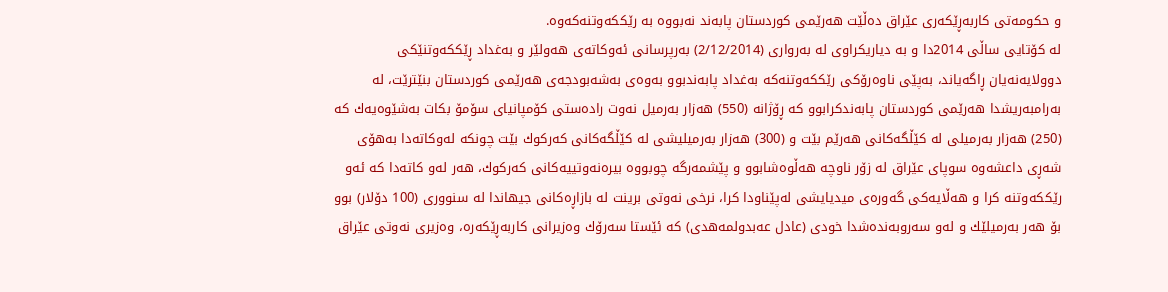و حكومەتی كاربەڕێكەری عێراق دەڵێت هەرێمی كوردستان پابەند نەبووە بە رێككەوتنەكەوە.
لە كۆتایی ساڵی 2014دا و بە دیاریكراوی لە بەرواری (2/12/2014) بەرپرسانی ئەوكاتەی هەولێر و بەغداد ڕێككەوتنێكی دوولایەنەیان ڕاگەیاند، بەپێی ناوەرۆكی رێككەوتنەكە بەغداد پابەندبوو بەوەی بەشەبودجەی هەرێمی كوردستان بنێترێت، لە بەرامبەریشدا هەرێمی كوردستان پابەندكرابوو كە ڕۆژانە (550) هەزار بەرمیل نەوت رادەستی كۆمپانیای سۆمۆ بكات بەشێوەیەك كە (250) هەزار بەرمیلی لە كێڵگەكانی هەرێم بێت و (300) هەزار بەرمیلیشی لە كێڵگەكانی كەركوك بێت چونكە لەوكاتەدا بەهۆی شەڕی داعشەوە سوپای عێراق لە زۆر ناوچە هەڵوەشابوو و پێشمەرگە چوبووە بیرەنەوتییەكانی كەركوك، هەر لەو كاتەدا كە ئەو رێككەوتنە كرا و هەڵایەكی گەورەی میدیایشی لەپێناودا كرا، نرخی نەوتی برینت لە بازاڕەكانی جیهاندا لە سنووری (100 دۆلار) بوو بۆ هەر بەرمیلێك و لەو سەروبەندەشدا خودی (عادل عەبدولمەهدی) كە ئێستا سەرۆك وەزیرانی كاربەڕێكەرە، وەزیری نەوتی عێراق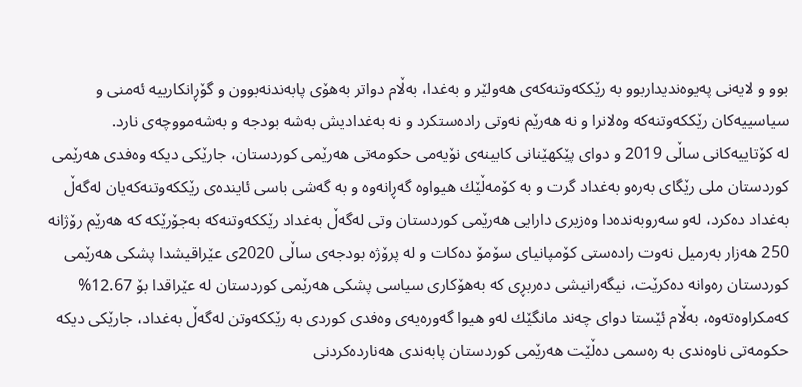بوو و لایەنی پەیوەندیداربوو بە رێككەوتنەكەی هەولێر و بەغدا، بەڵام دواتر بەهۆی پابەندنەبوون و گۆڕانكارییە ئەمنی و سیاسییەكان رێككەوتنەكە وەلانرا و نە هەرێم نەوتی رادەستكرد و نە بەغدادیش بەشە بودجە و بەشەمووچەی نارد.
لە كۆتاییەكانی ساڵی 2019 و دوای پێكهێنانی كابینەی نۆیەمی حكومەتی هەرێمی كوردستان، جارێكی دیكە وەفدی هەرێمی كوردستان ملی رێگای بەرەو بەغداد گرت و بە كۆمەڵێك هیواوە گەڕانەوە و بە گەشی باسی ئایندەی رێككەوتنەكەیان لەگەڵ بەغداد دەكرد، لەو سەروبەندەدا وەزیری دارایی هەرێمی كوردستان وتی لەگەڵ بەغداد رێككەوتنەكە بەجۆرێكە كە هەرێم رۆژانە 250 هەزار بەرمیل نەوت رادەستی كۆمپانیای سۆمۆ دەكات و لە پرۆژە بودجەی ساڵی 2020ی عێراقیشدا پشكی هەرێمی كوردستان رەوانە دەكرێت، نیگەرانیشی دەربڕی كە بەهۆكاری سیاسی پشكی هەرێمی كوردستان لە عێراقدا بۆ 12.67% كەمكراوەتەوە، بەڵام ئێستا دوای چەند مانگێك لەو هیوا گەورەیەی وەفدی كوردی بە رێككەوتن لەگەڵ بەغداد، جارێكی دیكە حكومەتی ناوەندی بە رەسمی دەڵێت هەرێمی كوردستان پابەندی هەناردەكردنی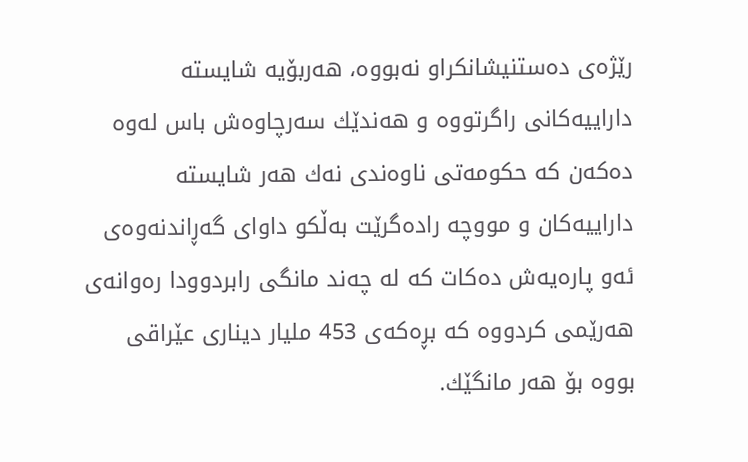رێژەی دەستنیشانكراو نەبووە، هەربۆیە شایستە داراییەكانی راگرتووە و هەندێك سەرچاوەش باس لەوە دەكەن كە حكومەتی ناوەندی نەك هەر شایستە داراییەكان و مووچە رادەگرێت بەڵكو داوای گەڕاندنەوەی ئەو پارەیەش دەكات كە لە چەند مانگی رابردوودا رەوانەی هەرێمی كردووە كە بڕەكەی 453 ملیار دیناری عێراقی بووە بۆ هەر مانگێك.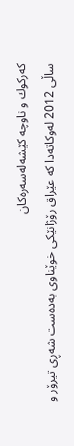كەركوك و ناوچە كێشەلەسەرەكان
ساڵی 2012 لەوكاتەدا كە عێراق رۆژانێكی خوێناوی بەدەست شەڕی تیرۆر و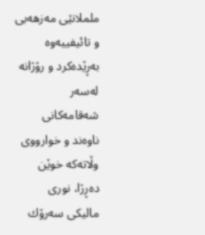ململانێی مەزهەبی و تائیفییەوە بەڕێدەكرد و رۆژانە لەسەر شەقامەكانی ناوەند و خوارووی وڵاتەكە خوێن دەڕژا، نوری مالیكی سەرۆك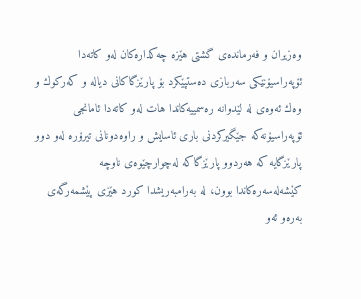وەزیران و فەرماندەی گشتی هێزە چەكدارەكان لەو كاتەدا ئۆپەراسیۆنێكی سەربازی دەستپێكرد بۆ پارێزگاكانی دیالە و كەركوك و وەك ئەوەی لە لێدوانە رەسمییەكاندا هات لەو كاتەدا ئامانجی ئۆپەراسیۆنەكە جێگیركردنی باری ئاسایش و راوەدونانی تیرۆرە لەو دوو پارێزگایە كە هەردوو پارێزگاكە لەچوارچێوەی ناوچە كێشەلەسەرەكاندا بوون، لە بەرامبەریشدا كورد هێزی پێشمەرگەی بەرەو ئەو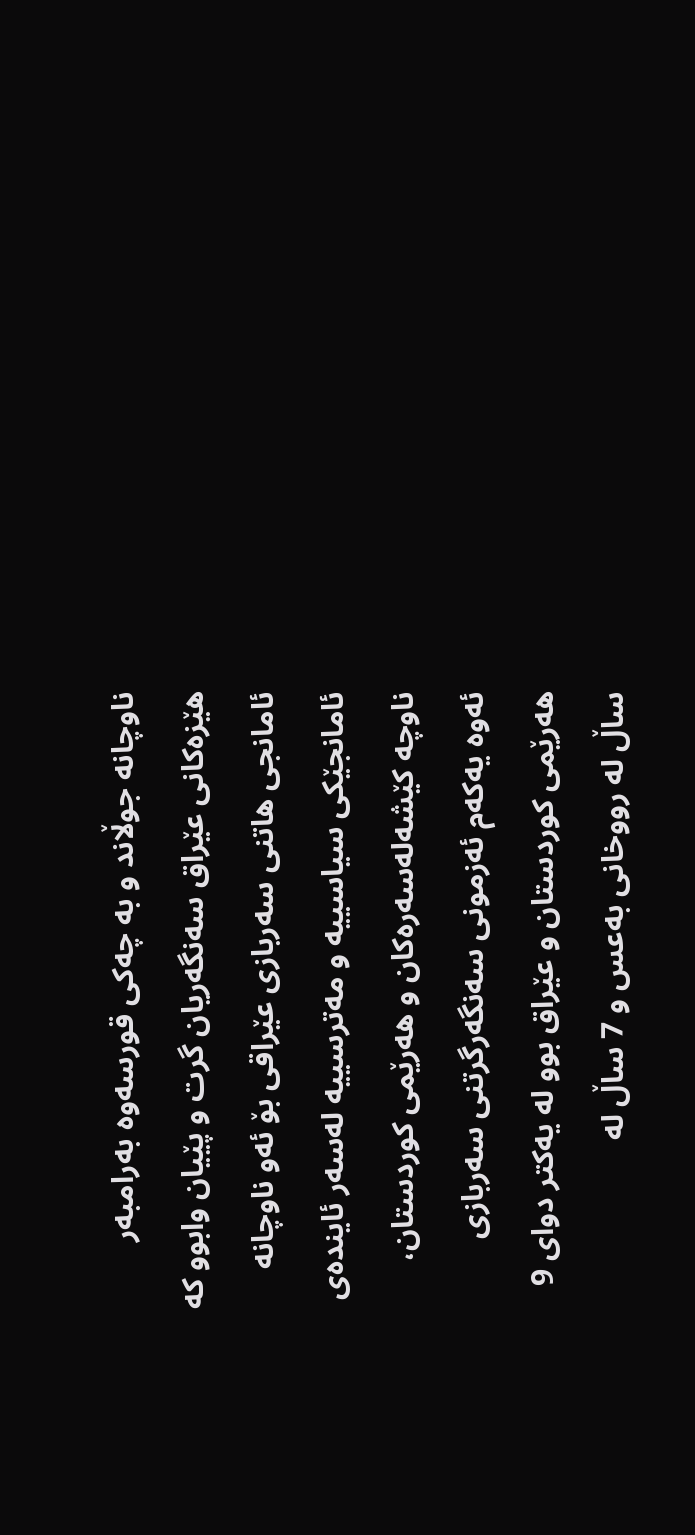ناوچانە جوڵاند و بە چەكی قورسەوە بەرامبەر هێزەكانی عێراق سەنگەریان گرت و پێیان وابوو كە ئامانجی هاتنی سەربازی عێراقی بۆ ئەو ناوچانە ئامانجێكی سیاسییە و مەترسییە لەسەر ئایندەی ناوچە كێشەلەسەرەكان و هەرێمی كوردستان، ئەوە یەكەم ئەزمونی سەنگەرگرتنی سەربازی هەرێمی كوردستان و عێراق بوو لە یەكتر دوای 9 ساڵ لە رووخانی بەعس و 7 ساڵ لە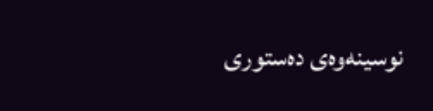نوسینەوەی دەستوری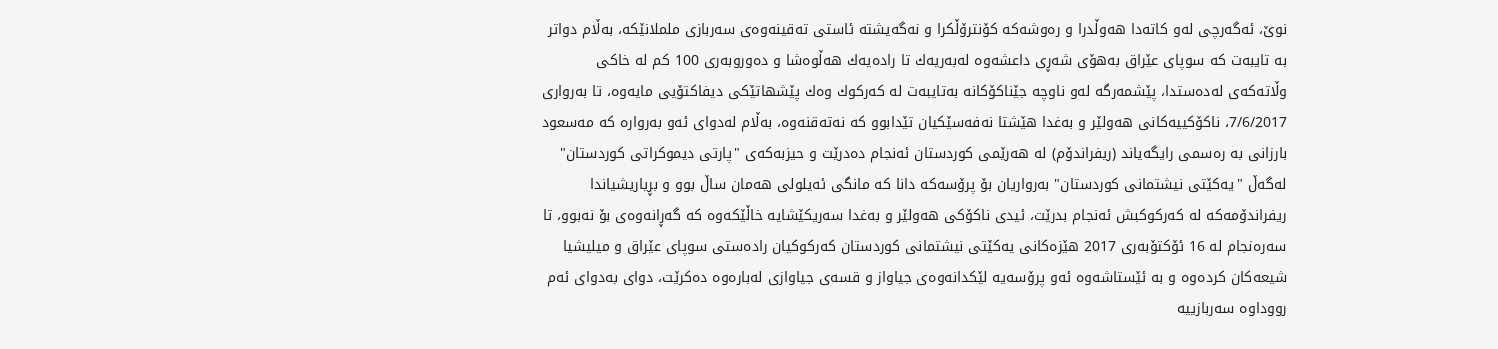نوێ، ئەگەرچی لەو كاتەدا هەوڵدرا و رەوشەكە كۆنترۆڵكرا و نەگەیشتە ئاستی تەقینەوەی سەربازی ململانێكە، بەڵام دواتر بە تایبەت كە سوپای عێراق بەهۆی شەڕی داعشەوە لەبەریەك تا رادەیەك هەڵوەشا و دەوروبەری 100 كم لە خاكی وڵاتەكەی لەدەستدا، پێشمەرگە لەو ناوچە جێناكۆكانە بەتایبەت لە كەركوك وەك پێشهاتێكی دیفاكتۆیی مایەوە، تا بەرواری 7/6/2017، ناكۆكییەكانی هەولێر و بەغدا هێشتا نەفەسێكیان تێدابوو كە نەتەقنەوە، بەڵام لەدوای ئەو بەروارە كە مەسعود بارزانی بە رەسمی رایگەیاند (ریفراندۆم) لە هەرێمی كوردستان ئەنجام دەدرێت و حیزبەكەی "پارتی دیموكراتی كوردستان" لەگەڵ "یەكێتی نیشتمانی كوردستان" بەرواریان بۆ پرۆسەكە دانا كە مانگی ئەیلولی هەمان ساڵ بوو و بڕیاریشیاندا ریفراندۆمەكە لە كەركوكبش ئەنجام بدرێت، ئیدی ناكۆكی هەولێر و بەغدا سەریكێشایە خاڵێكەوە كە گەڕانەوەی بۆ نەبوو، تا سەرەنجام لە 16 ئۆكتۆبەری 2017 هێزەكانی یەكێتی نیشتمانی كوردستان كەركوكیان رادەستی سوپای عێراق و میلیشیا شیعەكان كردەوە و بە ئێستاشەوە ئەو پرۆسەیە لێكدانەوەی جیاواز و قسەی جیاوازی لەبارەوە دەكرێت، دوای بەدوای ئەم رووداوە سەربازییە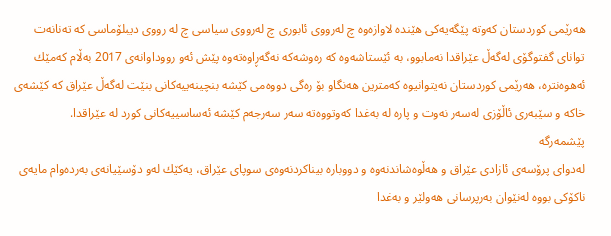هەرێمی كوردستان كەوتە پێگەیەكی هێندە لاوازەوە چ لەرووی ئابوری چ لەرووی سیاسی چ لە رووی دیبلۆماسی كە تەنانەت توانای گفتوگۆی لەگەڵ عێراقدا نەمابوو، بە ئێستاشەوە كە رەوشەكە نەگەڕاوەتەوە پێش ئەو رووداوانەی 2017 بەڵام كەمێك ئەهوەنترە، هەرێمی كوردستان نەیتوانیوە كەمترین هەنگاو بۆ رەگی دووەمی كێشە بنچینەییەكانی بنێت لەگەڵ عێراق كە كێشەی خاكە و سێبەری ئاڵۆزی لەسەر نەوت و پارە لە بەغدا كەوتووەتە سەر سەرجەم كێشە ئەساسییەكانی كورد لە عێراقدا.
پێشمەرگە
لەدوای پرۆسەی ئازادی عێراق و هەڵوەشاندنەوە و دووبارە بیناكردنەوەی سوپای عێراق، یەكێك لەو دۆسێیانەی بەردەوام مایەی ناكۆكی بووە لەنێوان بەرپرسانی هەولێر و بەغدا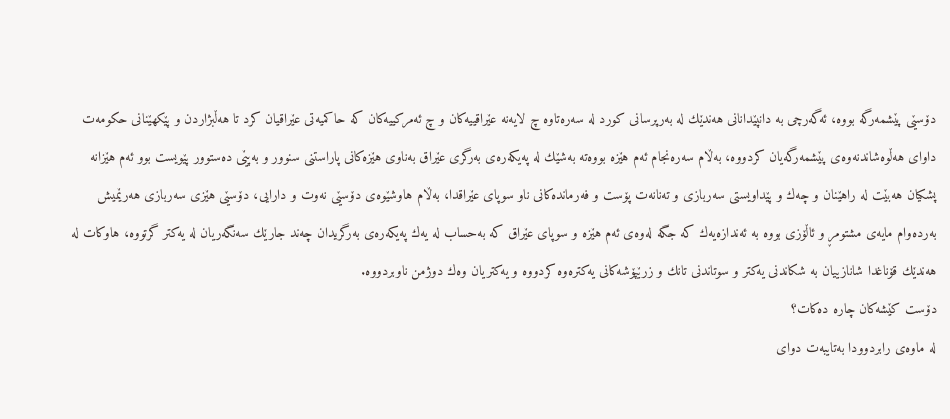دۆسێی پێشمەرگە بووە، ئەگەرچی بە دانپێدانانی هەندێك لە بەرپرسانی كورد لە سەرەتاوە چ لایەنە عێراقییەكان و چ ئەمركییەكان كە حاكمیەتی عێراقیان كرد تا هەڵبژاردن و پێكهێنانی حكومەت داوای هەڵوەشاندنەوەی پێشمەرگەیان كردووە، بەڵام سەرەنجام ئەم هێزە بووەتە بەشێك لە پەیكەرەی بەرگری عێراق بەناوی هێزەكانی پاراستنی سنوور و بەپێی دەستوور پێویست بوو ئەم هێزانە پشكیان هەبێت لە راهێنان و چەك و پێداویستی سەربازی و تەنانەت پۆست و فەرماندەكانی ناو سوپای عێراقدا، بەڵام هاوشێوەی دۆسێی نەوت و دارایی، دۆسێی هێزی سەربازی هەرێمیش بەردەوام مایەی مشتومڕ و ئاڵۆزی بووە بە ئەندازەیەك كە جگە لەوەی ئەم هێزە و سوپای عێراق كە بەحساب لە یەك پەیكەرەی بەرگریدان چەند جارێك سەنگەریان لە یەكتر گرتووە، هاوكات لە هەندێك قۆناغدا شانازییان بە شكاندنی یەكتر و سوتاندنی تانك و زرێپۆشەكانی یەكترەوە كردووە و یەكتریان وەك دوژمن ناوبردووە.
دۆست كێشەكان چارە دەكات؟
لە ماوەی رابردوودا بەتایبەت دوای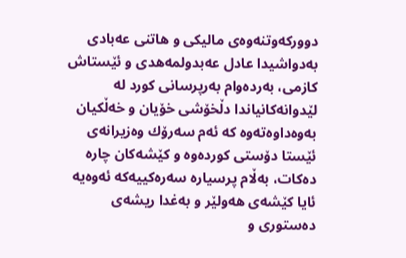دووركەوتنەوەی مالیكی و هاتنی عەبادی بەدواشیدا عادل عەبدولمەهدی و ئێستاش كازمی، بەردەوام بەرپرسانی كورد لە لێدوانەكانیاندا دڵخۆشی خۆیان و خەڵكیان بەوەداوەتەوە كە ئەم سەرۆك وەزیرانەی ئێستا دۆستی كوردەوە و كێشەكان چارە دەكات، بەڵام پرسیارە سەرەكییەكە ئەوەیە ئایا كێشەی هەولێر و بەغدا ریشەی دەستوری و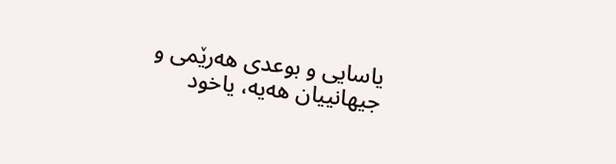یاسایی و بوعدی هەرێمی و جیهانییان هەیە، یاخود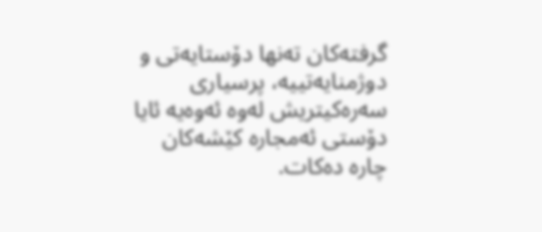گرفتەكان تەنها دۆستایەتی و دوژمنایەتییە، پرسیاری سەرەكیتریش لەوە ئەوەیە ئایا دۆستی ئەمجارە كێشەكان چارە دەكات.